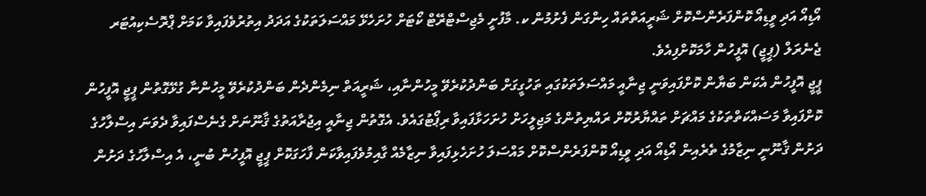އޯޑިއޯ އަދި ވީޑިއޯ ކޮންފަރެންސްކޮށް ޝަރީއަތްތައް ހިންގަން ފެށުމުން ކ. މާފުށީ މެޖިސްޓްރޭޓް ކޯޓަށް ހުށަހެޅޭ މައްސަލަތަކުގެ އަދަދު އިތުރުވެފައިވާ ކަމަށް ޕްރޮސެކިއުޓަރ ޖެނެރަލް (ޕީޖީ) އޮފީހުން ހާމަކޮށްފިއެވެ.
ޕީޖީ އޮފީހުން އެކަން ބަޔާން ކޮށްފައިވަނީ ޖިނާއީ މައްސަލަތަކުގައި ތަހުގީގަށް ބަންދުކުރެވޭ މީހުންނާއި، ޝަރީއަތް ނިމެންދެން ބަންދުކުރެވޭ މީހުންނާ ގުޅޭގޮތުން ޕީޖީ އޮފީހުން ކޮށްފައިވާ މަސައްކަތްތަކުގެ މައްޗަށް ތައްޔާރުކޮށް ރައްޔިތުންގެ މަޖިލީހަށް ހުށަހަޅާފައިވާ ރިޕޯޓުގައެވެ. އެގޮތުން ޖިނާއީ އިޖުރާއަތުގެ ޤާނޫނަށް ގެނެސްފައިވާ ދެވަނަ އިސްލާހުގެ ދަށުން ޤާނޫނީ ނިޒާމުގެ ތެރެއިން އޯޑިއޯ އަދި ވީޑިއޯ ކޮންފަރެންސްކޮށް މައްސަލަ ހުށަހެޅިފައިވާ ނިޒާމެއް ގާއިމުވެފައިވާކަން ފާހަގަކޮށް ޕީޖީ އޮފީހުން ބުނީ، އެ އިސްލާހުގެ ދަށުން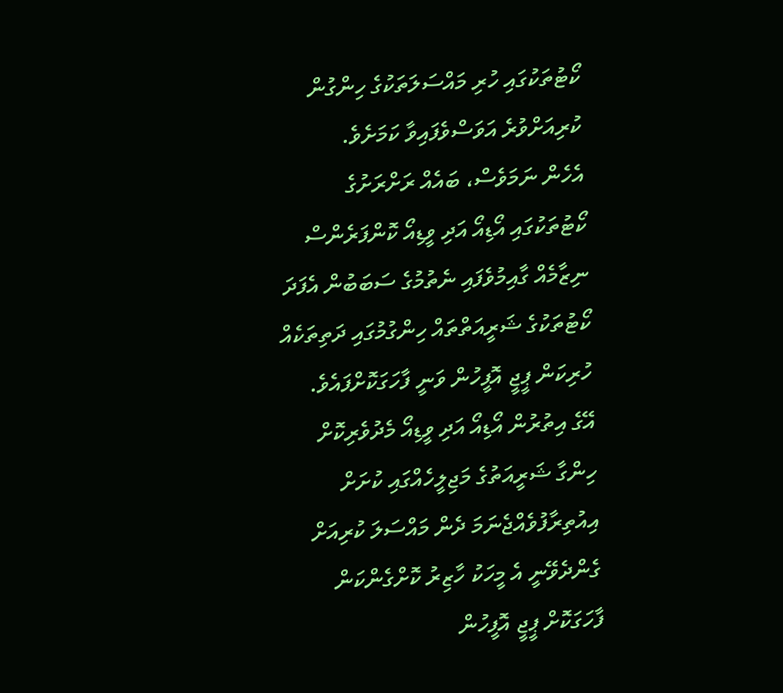ކޯޓުތަކުގައި ހުރި މައްސަލަތަކުގެ ހިންގުން ކުރިއަށްވުރެ އަވަސްވެފައިވާ ކަމަށެވެ.
އެހެން ނަމަވެސް، ބައެއް ރަށްރަށުގެ ކޯޓުތަކުގައި އޯޑިއޯ އަދި ވީޑިއޯ ކޮންފަރެންސް ނިޒާމެއް ގާއިމުވެފައި ނެތުމުގެ ސަބަބުން އެފަދަ ކޯޓުތަކުގެ ޝަރީއަތްތައް ހިންގުމުގައި ދަތިތަކެއް ހުރިކަން ޕީޖީ އޮފީހުން ވަނީ ފާހަގަކޮށްފައެވެ.
އޭގެ އިތުރުން އޯޑިއޯ އަދި ވީޑިއޯ މެދުވެރިކޮށް ހިންގާ ޝަރީއަތުގެ މަޖިލީހެއްގައި ކުށަށް އިއުތިރާފުވެއްޖެނަމަ ދެން މައްސަލަ ކުރިއަށް ގެންދެވޭނީ އެ މީހަކު ހާޒިރު ކޮށްގެންކަން ފާހަގަކޮށް ޕީޖީ އޮފީހުން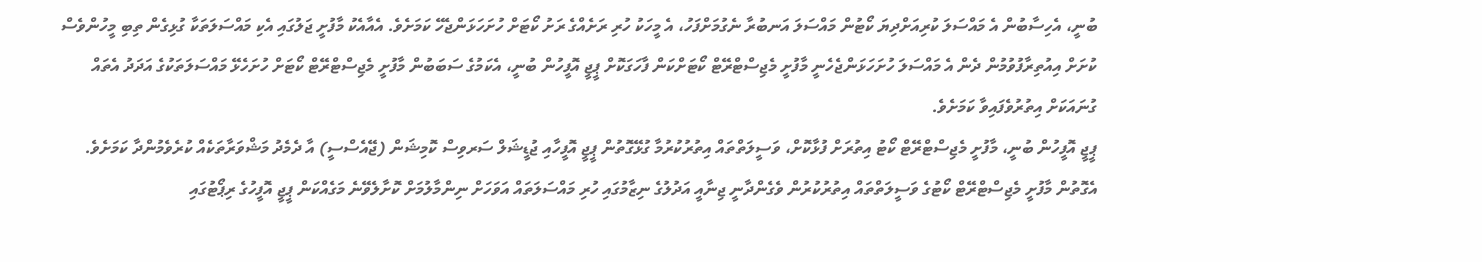ބުނީ، އެހިސާބުން އެ މައްސަލަ ކުރިއަށްދިޔަ ކޯޓުން މައްސަލަ އަނބުރާ ނެގުމަށްފަހު، އެ މީހަކު ހުރި ރަށެއްގެ ރަށު ކޯޓަށް ހުށަހަޅަންޖެހޭ ކަމަށެވެ. އެއާއެކު މާފުށީ ޖަލުގައި އެކި މައްސަލަތަކާ ގުޅިގެން ތިބި މީހުންވެސް ކުށަށް އިއުތިރާފުވުމުން ދެން އެ މައްސަލަ ހުށަހަޅަންޖެހެނީ މާފުށީ މެޖިސްޓްރޭޓް ކޯޓަށްކަން ފާހަގަކޮށް ޕީޖީ އޮފީހުން ބުނީ، އެކަމުގެ ސަބަބުން މާފުށީ މެޖިސްޓްރޭޓް ކޯޓަށް ހުށަހެޅޭ މައްސަލަތަކުގެ އަދަދު އެތައް ގުނައަކަށް އިތުރުވެފައިވާ ކަމަށެވެ.
ޕީޖީ އޮފީހުން ބުނީ، މާފުށީ މެޖިސްޓްރޭޓް ކޯޓު އިތުރަށް ފުޅާކޮށް، ވަސީލަތްތައް އިތުރުކުރުމާ ގުޅޭގޮތުން ޕީޖީ އޮފީހާއި ޖުޑީޝަލް ސަރވިސް ކޮމިޝަން (ޖޭއެސްސީ) އާ ދެމެދު މަޝްވަރާތަކެއް ކުރެވެމުންދާ ކަމަށެވެ. އެގޮތުން މާފުށީ މެޖިސްޓްރޭޓް ކޯޓުގެ ވަސީލަތްތައް އިތުރުކުރުން ވެގެންދާނީ ޖިނާއީ އަދުލުގެ ނިޒާމުގައި ހުރި މައްސަލަތައް އަވަހަށް ނިންމާލުމަށް ކޮށާލެވޭނެ މަގެއްކަން ޕީޖީ އޮފީހުގެ ރިޕޯޓުގައި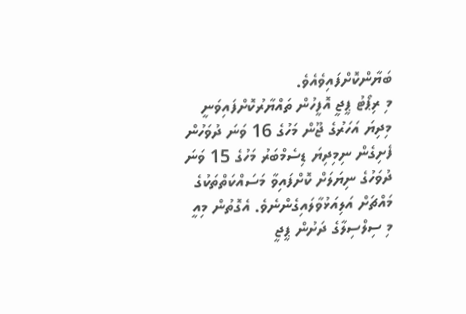ބަޔާންކޮށްފައިވެއެވެ.
މި ރިޕޯޓު ޕީޖީ އޮފީހުން ތައްޔާރުކޮށްފައިވަނީ މިދިޔަ އަހަރުގެ ޖޫން މަހުގެ 16 ވަނަ ދުވަހުން ފެށިގެން ނިމިދިޔަ ޑިސެމްބަރު މަހުގެ 15 ވަނަ ދުވަހުގެ ނިޔަލަށް ކޮށްފައިވާ މަސައްކަތްތަކުގެ މައްޗަށް އަލިއަޅުވާލައިގެންނެވެ. އެގޮތުން މިއީ މި ސިލްސިލާގެ ދަށުން ޕީޖީ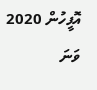އޮފީހުން 2020 ވަނަ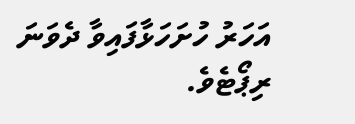އަހަރު ހުށަހަޅާފައިވާ ދެވަނަ ރިޕޯޓެވެ.